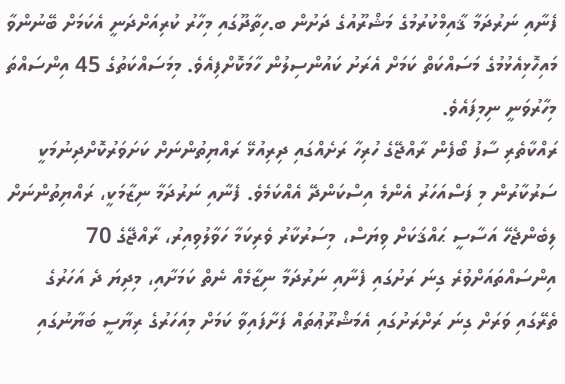ފެނާއި ނަރުދަމާ ޤާއިމްކުރުމުގެ މަޝްރޫއުގެ ދަށުން ބ.ހިތާދޫގައި މިހާރު ކުރިއަށްދަނީ އެކަމަށް ބޭނުންވާ މައިހޮޅިއެޅުމުގެ މަސައްކަތް ކަމަށް އެރަށު ކައުންސިލުން ހާމަކޮށްފިއެވެ. މިމަސައްކަތުގެ 45 އިންސައްތަ މިހާރުވަނީ ނިމިފައެވެ.
ރައްކާތެރި ސާފު ބޯފެން ރާއްޖޭގެ ހުރިހާ ރަށެއްގައި ދިރިއުޅޭ ރައްޔިތުންނަށް ކަށަވަރުކޮށްދިނުމަކީ ސަރުކާރުން މި ފަސްއަހަރު އެންމެ އިސްކަންދޭ އެއްކަމެވެ. ފެނާއި ނަރުދަމާ ނިޒާމަކީ، ރައްޔިތުންނަށް ލިބެންޖެހޭ އަސާސީ ޙައްޤަކަށް ވިޔަސް، މިސަރުކާރު ވެރިކަމާ ހަވާލުވިއިރު، ރާއްޖޭގެ 70 އިންސައްތައަށްވުރެ ގިނަ ރަށުގައި ފެނާއި ނަރުދަމާ ނިޒާމެއް ނެތް ކަމަށާއި، މިދިޔަ ދެ އަހަރުގެ ތެރޭގައި ވަރަށް ގިނަ ރަށްރަށުގައި އެމަޝްރޫޢުތައް ފަށާފައިވާ ކަމަށް މިއަހަރުގެ ރިޔާސީ ބަޔާނުގައި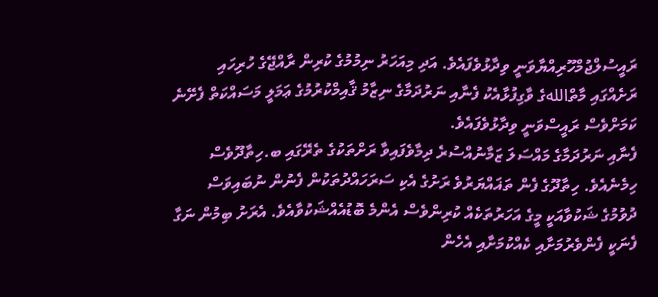ރައީސުލްޖުމްހޫރިއްޔާވަނީ ވިދާޅުވެފައެވެ. އަދި މިއަހަރު ނިމުމުގެ ކުރިން ރާއްޖޭގެ ހުރިހައި ރަށެއްގައި މާތްاللهގެ ވާގިފުޅާއެކު ފެނާއި ނަރުދަމާގެ ނިޒާމު ޤާއިމްކުރުމުގެ ޢަމަލީ މަސައްކަތް ފެށޭނެ ކަމަށްވެސް ރައީސްވަނީ ވިދާޅުވެފައެވެ.
ފެނާއި ނަރުދަމާގެ މައްސަލަ ޒަމާނުއްސުރެ ދިމާވެފައިވާ ރަށްތަކުގެ ތެރޭގައި ބ.ހިތާދޫވެސް ހިމެނެއެވެ. ހިތާދޫގެ ފެން ތަޣައްޔަރުވެ ރަށުގެ އެކި ސަރަހައްދުތަކުން ފެނުން ނުބައިވަސް ދުވުމުގެ ޝަކުވާއަކީ މީގެ އަހަރުތަކެއް ކުރިންވެސް އެންމެ ބޮޑުއެއްޝަކުވާއެވެ. އެރަށު ބިމުން ނަގާ ފެނަކީ ފެންވެރުމަށާއި ކެއްކުމަށާއި އެހެން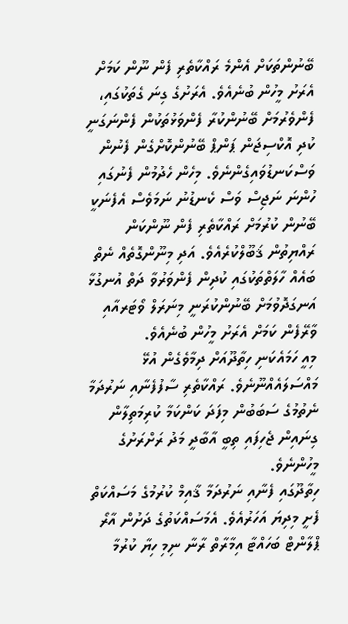ބޭނުންތަކަށް އެންމެ ރައްކާތެރި ފެން ނޫން ކަމަށް އެރަށު މީހުން ބުނެއެވެ. އެރަށުގެ ގިނަ ގެތަކުގައި، ފެންވެރުމަށް ބޭނުންކުރާ ފެންވަޅުތަކުން ފެންނަގަނީ ކުދި އޮކްސިޖަން ޕަންޕް ބޭނުންކޮށްގެން ފެނުން ވަސްކަނޑުވައިގެންނެވެ. މިހެން ހެދުމުން ފެނުގައި ހުންނަ ނަޖިސް ވަސް ކެނޑުނު ނަމަވެސް އެފެނަކީ ބޭނުން ކުރުމަށް ރައްކާތެރި ފެން ނޫންކަން ރައްޔިތުން ޤަބޫލްކުރެއެވެ. އަދި މިނޫންގޮތެއް ނެތް ބައެއް ހާލަތްތަކުގައި ކުދިން ފެންވަރުވާ ދަތް އުނގުޅާ އަނގަދޮވުމަށް ބޭނުންކުރަނީ މިނަރަލް ވޯޓަރއާއި ވާރޭފެން ކަމަށް އެރަށު މީހުން ބުނެއެވެ.
މިއީ ހަމައެކަނި ހިތާދޫއަށް ދިމާވެގެން އުޅޭ މައްސަލައެއްނޫނެވެ. ރައްކާތެރި ސާފުފެނާއި ނަރުދަމާ ނެތުމުގެ ސަބަބުން މިފަދަ ކަންކަމާ ކުރިމަތިލާން ގިނައިން ޖެހިފައި ތިބީ އާބާދީ މަދު ރަށްރަށުގެ މީހުންނެވެ.
ހިތާދޫގައި ފެނާއި ނަރުދަމާ ޤާއިމް ކުރުމުގެ މަސައްކަތް ފެށީ މިދިޔަ އަހަރުއެވެ. އެމަސައްކަތުގެ ދަށުން އާރޯ ޕްލާންޓް ބަހައްޓާ އިމާރާތް ރާނާ ނިމި ހިޔާ ކުރުމާ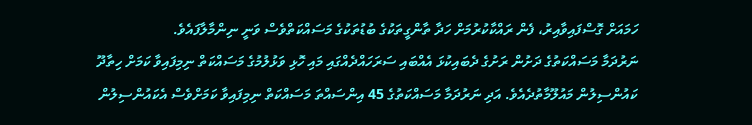ހަމައަށް ގޮސްފައިވާއިރު، ފެން ރައްކާކުރުމަށް ހަދާ ތާންގީތަކުގެ ބުޑުތަކުގެ މަސައްކަތްވެސް ވަނީ ނިންމާލާފައެވެ.
ނަރުދަމާ މަސައްކަތުގެ ދަށުން ރަށުގެ ދެބައިކުޅަ އެއްބައި ސަރަހައްދެއްގައި މައި ހޮޅި ވަޅުލުމުގެ މަސައްކަތް ނިމިފައިވާ ކަމަށް ހިތާދޫ ކައުންސިލުން މައުލޫމާތުދެއެވެ. އަދި ނަރުދަމާ މަސައްކަތުގެ 45 އިންސައްތަ މަސައްކަތް ނިމިފައިވާ ކަމަށްވެސް އެކައުންސިލުން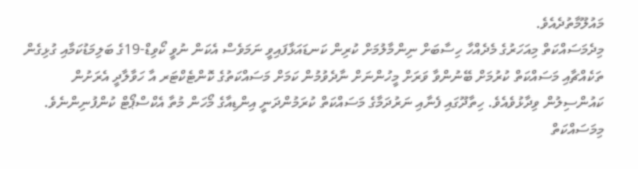މައުލޫމާތުދެއެވެ.
މިދެމަސައްކަތް މިއަހަރުގެ މެދެއްހާ ހިސާބަށް ނިންމާލުމަށް ކުރިން ކަނޑައަޅާފައިވީ ނަމަވެސް އެކަން ނުވީ ކޯވިޑް-19ގެ ބަލިމަޑުކަމާއި ގުޅިގެން ތަކެއްޗާއި މަސައްކަތް ކުރުމަށް ބޭނުންވާ ވަރަށް މީހުންނަށް ނާދެވުމުން ކަމަށް މަސައްކަތުގެ ކޮންޓެކްޓަރ އާ ހަވާލާދީ އެރަށުން ކައުންސިލުން ވިދާޅުވެއެވެ. ހިތާދޫގައި ފެނާއި ނަރުދަމާގެ މަސައްކަތް ކުރަމުންދަނީ އިންޑިއާގެ މޯހަން މުތާ އެކްސްޕޯޓް ކުންފުނިންނެވެ. މިމަސައްކަތް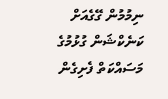ނިމުމުން ގޭގެއަށް ކަނެކްޝަން ގުޅުމުގެ މަސައްކަތް ފެށިގެން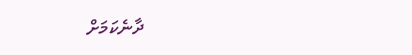ދާނެކަމަށް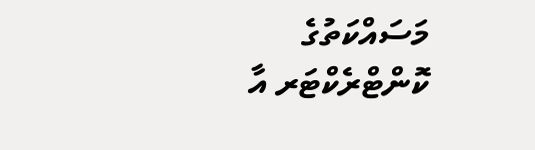މަސައްކަތުގެ ކޮންޓްރެކްޓަރ އާ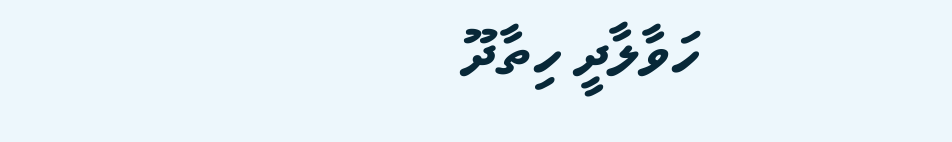ހަވާލާދީ ހިތާދޫ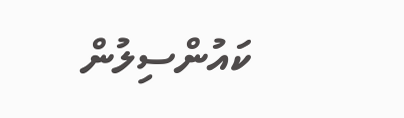ކައުންސިލުން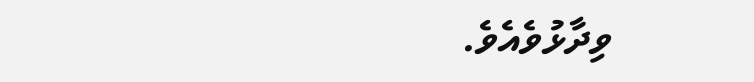ވިދާޅުވެއެވެ.